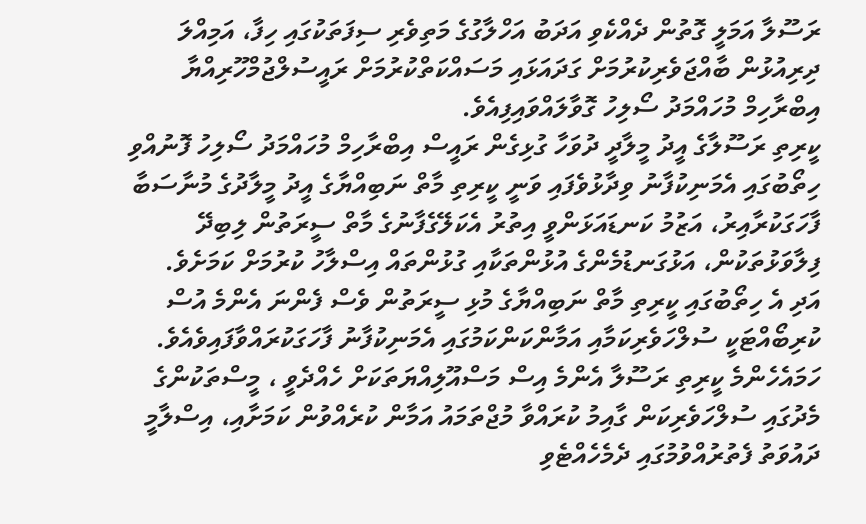ރަސޫލާ އަމަލީ ގޮތުން ދެއްކެވި އަދަބު އަހްލާގުގެ މަތިވެރި ސިފަތަކުގައި ހިފާ، އަމިއްލަ ދިރިއުޅުން ބާއްޖަވެރިކުރުމަށް ގަދައަޅައި މަސައްކަތްކުރުމަށް ރައީސުލްޖުމްހޫރިއްޔާ އިބްރާހިމް މުހައްމަދު ސޯލިހު ގޮވާލައްވައިފިއެވެ.
ކީރިތި ރަސޫލާގެ އީދު މީލާދީ ދުވަހާ ގުޅިގެން ރައީސް އިބްރާހިމް މުހައްމަދު ސޯލިހު ފޮނުއްވި ހިތޯބުގައި އެމަނިކުފާނު ވިދާޅުވެފައި ވަނީ ކީރިތި މާތް ނަބިއްޔާގެ އީދު މީލާދުގެ މުނާސަބާ ފާހަގަކުރާއިރު، އަޒުމު ކަނޑައަޅަންވީ އިތުރު އެކަލޭގެފާނުގެ މާތް ސީރަތުން ލިބިދޭ ފިލާވަޅުތަކުން، އަޅުގަނޑުމެންގެ އުޅުންތަކާއި ގުޅުންތައް އިސްލާހު ކުރުމަށް ކަމަށެވެ.
އަދި އެ ހިތޯބުގައި ކީރިތި މާތް ނަބިއްޔާގެ މުޅި ސީރަތުން ވެސް ފެންނަ އެންމެ އުސް ކުރިބޯއްޓަކީ ސުލްހަވެރިކަމާއި އަމާންކަންކަމުގައި އެމަނިކުފާނު ފާހަގަކުރައްވާފައިވެއެވެ. ހަމައެހެންމެ ކީރިތި ރަސޫލާ އެންމެ އިސް މަސްއޫލިއްޔަތަކަށް ހެއްދެވީ ، މީސްތަކުންގެ މެދުގައި ސުލްހަވެރިކަން ގާއިމު ކުރައްވާ މުޖްތަމައު އަމާން ކުރެއްވުން ކަމަށާއި، އިސްލާމީ ދައުވަތު ފެތުރުއްވުމުގައި ދެމެހެއްޓެވި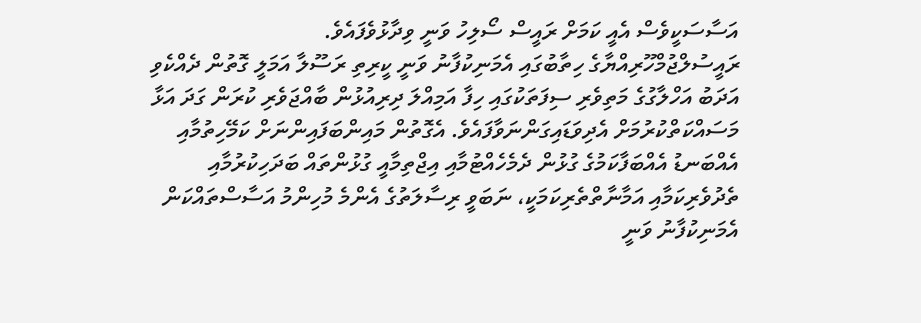އަސާސަކީވެސް އެއީ ކަމަށް ރައީސް ސޯލިހު ވަނީ ވިދާޅުވެފައެވެ.
ރައީސުލްޖުމްހޫރިއްޔާގެ ހިތާބުގައި އެމަނިކުފާނު ވަނީ ކީރިތި ރަސޫލާ އަމަލީ ގޮތުން ދެއްކެވި އަދަބު އަހްލާގުގެ މަތިވެރި ސިފަތަކުގައި ހިފާ އަމިއްލަ ދިރިއުޅުން ބާއްޖަވެރި ކުރަން ގަދަ އަޅާ މަސައްކަތްކުރުމަށް އެދިވަޑައިގަންނަވާފައެވެ. އެގޮތުން މައިންބަފައިންނަށް ކަމޭހިތުމާއި އެއްބަނޑު އެއްބަފާކަމުގެ ގުޅުން ދެމެހެއްޓުމާއި އިޖްތިމާއީ ގުޅުންތައް ބަދަހިކުރުމާއި ތެދުވެރިކަމާއި އަމާނާތްތެރިކަމަކީ، ނަބަވީ ރިސާލަތުގެ އެންމެ މުހިންމު އަސާސްތައްކަން އެމަނިކުފާނު ވަނީ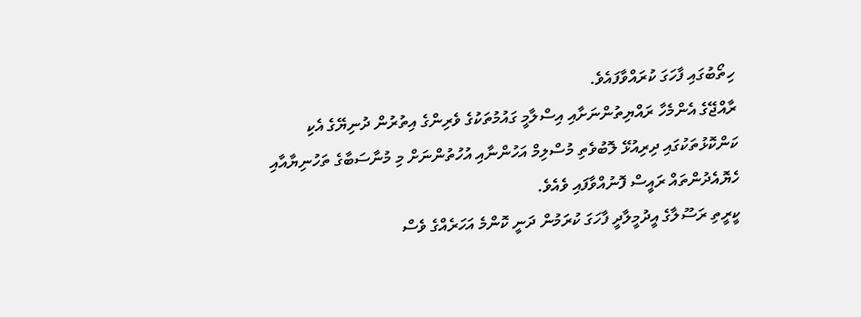ހިތޯބުގައި ފާހަގަ ކުރައްވާފައެވެ.
ރާއްޖޭގެ އެންމެހާ ރައްޔިތުންނަށާއި އިސްލާމީ ގައުމުތަކުގެ ވެރިންގެ އިތުރުން ދުނިޔޭގެ އެކި ކަންކޮޅުތަކުގައި ދިރިއުޅޭ ލޮބުވެތި މުސްލިމް އަހުންނާއި އުހުތުންނަށް މި މުނާސަބާގެ ތަހުނިޔާއާއި ހެޔޮއެދުންތައް ރައީސް ފޮނުއްވާފައި ވެއެވެ.
ކީރީތި ރަސޫލާގެ އީދުމީލާދީ ފާހަގަ ކުރަމުން ދަނީ ކޮންމެ އަހަރެއްގެ ވެސް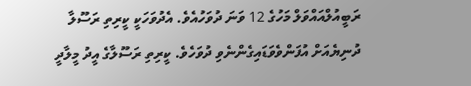ރަބީއުލްއައްވަލް މަހުގެ 12 ވަނަ ދުވަހުއެވެ. އެދުވަހަކީ ކީރިތި ރަސޫލާ ދުނިޔެއަށް އުފަންވެވަޑައިގެންނެވި ދުވަހެވެ. ކީރިތި ރަސޫލާގެ އީދު މީލާދީ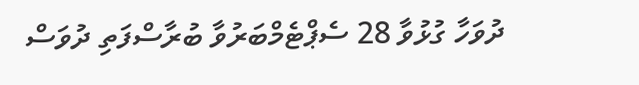ދުވަހާ ގުޅުވާ 28 ސެޕްޓެމްބަރުވާ ބުރާސްފަތި ދުވަސް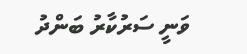ވަނީ ސަރުކާރު ބަންދު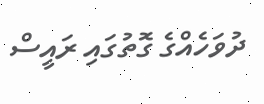ދުވަހެއްގެ ގޮތުގައި ރައީސް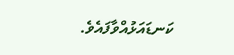ކަނޑައަޅުއްވާފައެވެ.